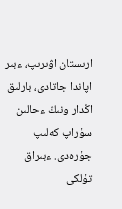ارىستان اۋىرىپ، ءبىر اپاندا جاتادى، بارلىق اڭدار ونىڭ ءحالىن سۇراپ كەلىپ جۇرەدى. ءبىراق تۇلكى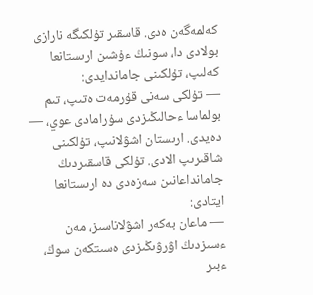كەلمەگەن ەدى. قاسقىر تۇلكىگە نارازى بولادى دا، سونىڭ ءۇشىن ارىستانعا كەلىپ، تۇلكىنى جاماندايدى:
— تۇلكى سەنى قۇرمەت ەتىپ، تىم بولماسا ءحالىڭىزدى سۇرامادى عوي، — دەيدى. ارىستان اشۋلانىپ، تۇلكىنى شاقىرىپ الادى. تۇلكى قاسقىردىڭ
جامانداعانىن سەزەدى دە ارىستانعا ايتادى:
— ماعان بەكەر اشۋلاناسىز، مەن ءسىزدىڭ اۋرۋىڭىزدى ەسىتكەن سوڭ، ءبىر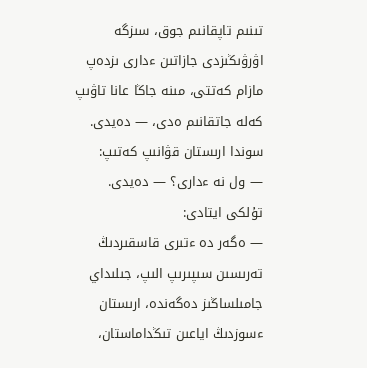تىنىم تاپقانىم جوق، سىزگە اۋرۋىڭىزدى جازاتىن ءدارى ىزدەپ مازام كەتتى، مىنە جاڭا عانا تاۋىپ كەلە جاتقانىم ەدى، — دەيدى. سوندا ارىستان قۋانىپ كەتىپ:
— ول نە ءدارى؟ — دەيدى.
تۇلكى ايتادى:
— ەگەر دە ءتىرى قاسقىردىڭ تەرىسىن سىپىرىپ الىپ، جىلىداي جامىلساڭىز دەگەندە، ارىستان ءسوزدىڭ اياعىن تىڭداماستان،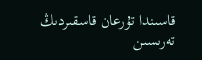قاسىندا تۇرعان قاسقىردىڭ تەرىسىن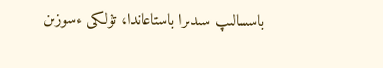باسسالىپ سىدىرا باستاعاندا، تۇلكى ءسوزىن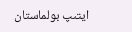ايتىپ بولماستان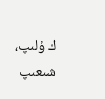ك ۇلىپ، شىعىپ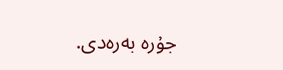جۇرە بەرەدى.